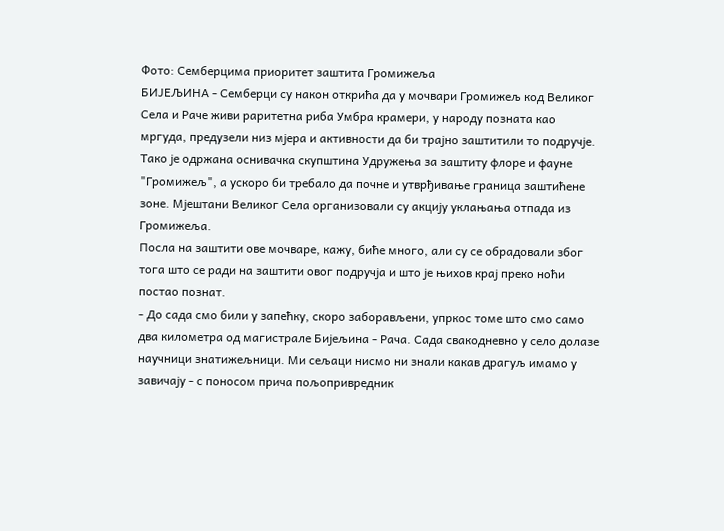Фото: Семберцима приоритет заштита Громижеља
БИЈЕЉИНA - Семберци су након открића да у мочвари Громижељ код Великог Села и Раче живи раритетна риба Умбра крамери, у народу позната као мргуда, предузели низ мјера и активности да би трајно заштитили то подручје.
Тако је одржана оснивачка скупштина Удружења за заштиту флоре и фауне "Громижељ", а ускоро би требало да почне и утврђивање граница заштићене зоне. Мјештани Великог Села организовали су акцију уклањања отпада из Громижеља.
Посла на заштити ове мочваре, кажу, биће много, али су се обрадовали због тога што се ради на заштити овог подручја и што је њихов крај преко ноћи постао познат.
- До сада смо били у запећку, скоро заборављени, упркос томе што смо само два километра од магистрале Бијељина - Рача. Сада свакодневно у село долазе научници знатижељници. Ми сељаци нисмо ни знали какав драгуљ имамо у завичају - с поносом прича пољопривредник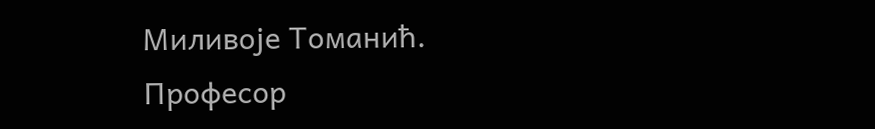Миливоје Томанић.
Професор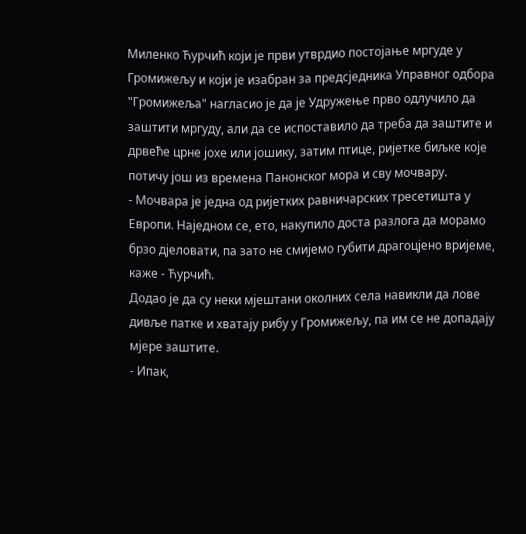Миленко Ћурчић који је први утврдио постојање мргуде у Громижељу и који је изабран за предсједника Управног одбора "Громижеља" нагласио је да је Удружење прво одлучило да заштити мргуду, али да се испоставило да треба да заштите и дрвеће црне јохе или јошику, затим птице, ријетке биљке које потичу још из времена Панонског мора и сву мочвару.
- Мочвара је једна од ријетких равничарских тресетишта у Европи. Наједном се, ето, накупило доста разлога да морамо брзо дјеловати, па зато не смијемо губити драгоцјено вријеме, каже - Ћурчић.
Додао је да су неки мјештани околних села навикли да лове дивље патке и хватају рибу у Громижељу, па им се не допадају мјере заштите.
- Ипак,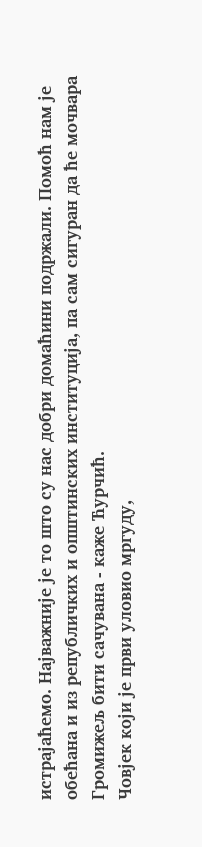истрајаћемо. Најважније је то што су нас добри домаћини подржали. Помоћ нам је обећана и из републичких и општинских институција, па сам сигуран да ће мочвара Громижељ бити сачувана - каже Ћурчић.
Човјек који је први уловио мргуду,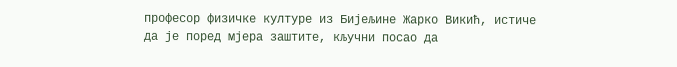професор физичке културе из Бијељине Жарко Викић, истиче да је поред мјера заштите, кључни посао да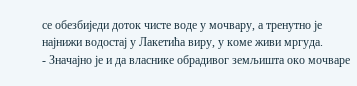се обезбиједи доток чисте воде у мочвару, а тренутно је најнижи водостај у Лакетића виру, у коме живи мргуда.
- Значајно је и да власнике обрадивог земљишта око мочваре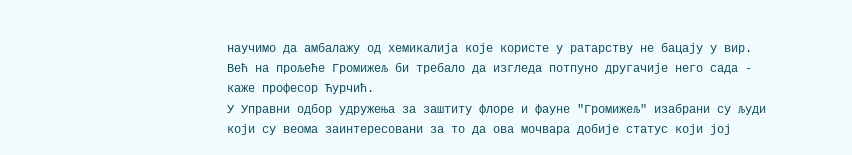научимо да амбалажу од хемикалија које користе у ратарству не бацају у вир. Већ на прољеће Громижељ би требало да изгледа потпуно другачије него сада - каже професор Ћурчић.
У Управни одбор удружења за заштиту флоре и фауне "Громижељ" изабрани су људи који су веома заинтересовани за то да ова мочвара добије статус који јој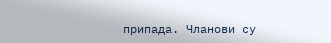припада. Чланови су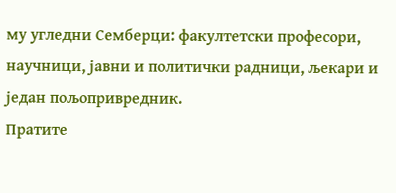му угледни Семберци: факултетски професори, научници, јавни и политички радници, љекари и један пољопривредник.
Пратите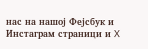нас на нашој Фејсбук и Инстаграм страници и X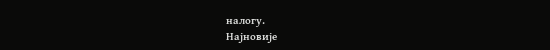налогу.
Најновије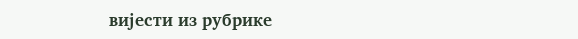вијести из рубрике